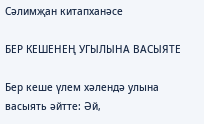Сәлимҗан китапханәсе

БЕР КЕШЕНЕҢ УГЫЛЫНА ВАСЫЯТЕ

Бер кеше үлем хәлендә улына васыять әйтте: Әй,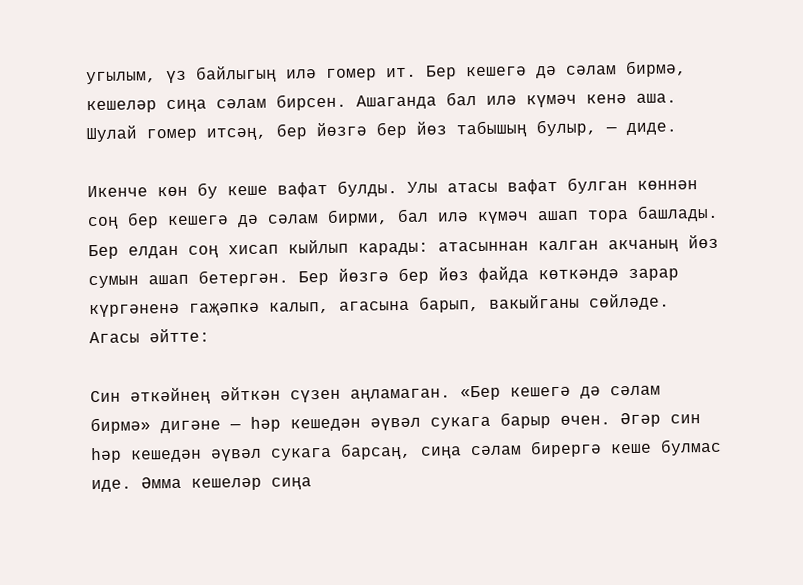угылым, үз байлыгың илә гомер ит. Бер кешегә дә сәлам бирмә, кешеләр сиңа сәлам бирсен. Ашаганда бал илә күмәч кенә аша. Шулай гомер итсәң, бер йөзгә бер йөз табышың булыр, — диде.

Икенче көн бу кеше вафат булды. Улы атасы вафат булган көннән соң бер кешегә дә сәлам бирми, бал илә күмәч ашап тора башлады. Бер елдан соң хисап кыйлып карады: атасыннан калган акчаның йөз сумын ашап бетергән. Бер йөзгә бер йөз файда көткәндә зарар күргәненә гаҗәпкә калып, агасына барып, вакыйганы сөйләде. Агасы әйтте:

Син әткәйнең әйткән сүзен аңламаган. «Бер кешегә дә сәлам бирмә» дигәне — һәр кешедән әүвәл сукага барыр өчен. Әгәр син һәр кешедән әүвәл сукага барсаң, сиңа сәлам бирергә кеше булмас иде. Әмма кешеләр сиңа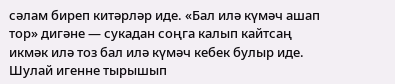сәлам биреп китәрләр иде. «Бал илә күмәч ашап тор» дигәне — сукадан соңга калып кайтсаң икмәк илә тоз бал илә күмәч кебек булыр иде. Шулай игенне тырышып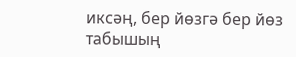иксәң, бер йөзгә бер йөз табышың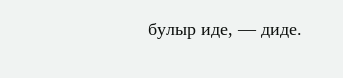булыр иде, — диде.